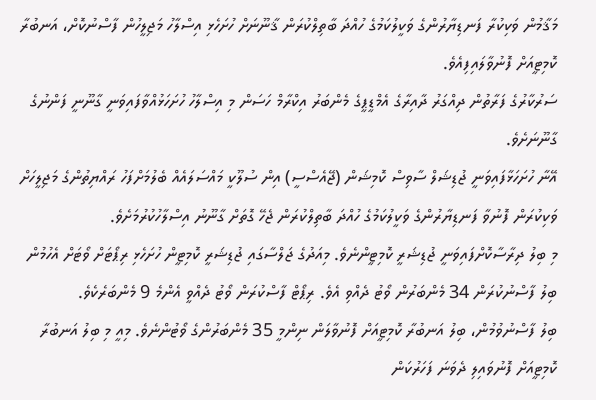މަޤާމުން ވަކިކުރާ ފަނޑިޔާރުންގެ ވަކީލުކަމުގެ ހުއްދަ ބާތިލްކުރަން ޤާނޫނަށް ހުށަހެޅި އިސްލާހު މަޖިލީހުން ފާސްނުކޮށް، އަނބުރާ ކޮމިޓީއަށް ފޮނުވާލައިފިއެވެ.
ސަރުކާރުގެ ފަރާތުން ދިއްގަރު ދާއިރާގެ އެމްޑީޕީގެ މެންބަރު އިކްރާމް ހަސަން މި އިސްލާހު ހުށަހަޅުއްވާފައިވަނީ ގާނޫނީ ފަންނުގެ ގާނޫނަށެވެ.
އޭނާ ހުށަހަޅާފައިވަނީ ޖުޑިޝަލް ސާވިސް ކޮމިޝަން (ޖޭއެސްސީ) އިން ސުލޫކީ މައްސަލައެއް ބެލުމަށްފަހު ރައްޔިތުންގެ މަޖިލީހަށް ވަކިކުރަން ފޮނުވާ ފަނޑިޔާރުންގެ ވަކީލުކަމުގެ ހުއްދަ ބާތިލްކުރަން ޖެހޭ ގޮތަށް ގާނޫނު އިސްލާހުކުރުމަށެވެ.
މި ބިލު ދިރާސާކޮށްފައިވަނީ ޖުޑިޝަރީ ކޮމިޓީންނެވެ. މިއަދުގެ ޖަލްސާގައި ޖުޑިޝަރީ ކޮމިޓީން ހުށަހެޅި ރިޕޯޓަށް ވޯޓަށް އެހުމުން ބިލު ފާސްނުކުރަން 34 މެންބަރުން ވޯޓު ދެއްވި އެވެ. ރިޕޯޓް ފާސްކުރަން ވޯޓު ދެއްވީ އެންމެ 9 މެންބަރެކެވެ.
ބިލު ފާސްނުވުމުން، ބިލު އަނބުރާ ކޮމިޓީއަށް ފޮނުވާލަން ނިންމީ 35 މެންބަރުންގެ ވޯޓުންނެވެ. މިއީ މި ބިލު އަނބުރާ ކޮމިޓީއަށް ފޮނުވައިލި ދެވަނަ ފަހަރުކަން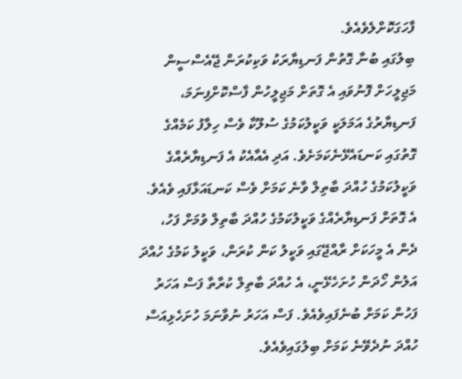ފާހަގަކޮށްލެވެއެވެ.
ބިލުގައި ބުނާ ގޮތުން ފަނޑިޔާރަކު ވަކިކުރަން ޖޭއެސްސީން މަޖިލީހަށް ފޮނުވައި އެ ގޮތަށް މަޖިލީހުން ފާސްކޮށްފިނަމަ، ފަނޑިޔާރުގެ އަމަލަކީ ވަކީލުކަމުގެ ސުލޫކާ ވެސް ހިލާފު ކަމެއްގެ ގޮތުގައި ކަނޑައެޅޭނެކަމަށެވެ. އަދި އެއާއެކު އެ ފަނޑިޔާރެއްގެ ވަކީލުކަމުގެ ހުއްދަ ބާތިލް ވާނެ ކަމަށް ވެސް ކަނޑައަޅާފައި ވެއެވެ.
އެ ގޮތަށް ފަނޑިޔާރެއްގެ ވަކީލުކަމުގެ ހުއްދަ ބާތިލް ވުމަށް ފަހު، ދެން އެ މީހަކަށް ރާއްޖޭގައި ވަކީލު ކަން ކުރަން، ވަކީލު ކަމުގެ ހުއްދަ އަލުން ހޯދަން ހުށަހެޅޭނީ، އެ ހުއްދަ ބާތިލް ކުރާތާ ފަސް އަހަރު ފަހުން ކަމަށް ބުނެފައިވެއެވެ. ފަސް އަހަރު ނުވާނަމަ ހުށަހެޅިއަސް ހުއްދަ ނުދެވޭނެ ކަމަށް ބިލުގައިވެއެވެ.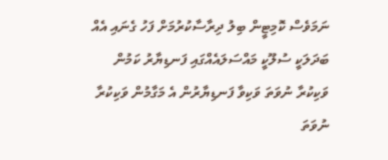ނަމަވެސް ކޮމިޓީން ބިލު ދިރާސާކުރުމަށް ފަހު ގެނައި އެއް ބަދަލަކީ ސުލޫކީ މައްސަލައެއްގައި ފަނޑިޔާރު ކަމުން ވަކިކުރާ ނުވަތަ ވަކިވާ ފަނޑިޔާރުން އެ މަގާމުން ވަކިކުރާ ނުވަތަ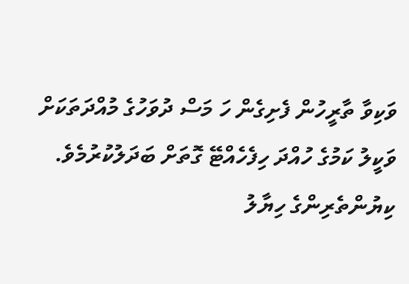ވަކިވާ ތާރީހުން ފެށިގެން ހަ މަސް ދުވަހުގެ މުއްދަތަކަށް ވަކީލު ކަމުގެ ހުއްދަ ހިފެހެއްޓޭ ގޮތަށް ބަދަލުކުރުމެވެ.
ކިޔުންތެރިންގެ ހިޔާލު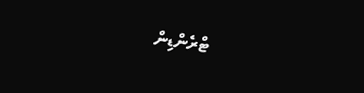ޓްރެންޑިން